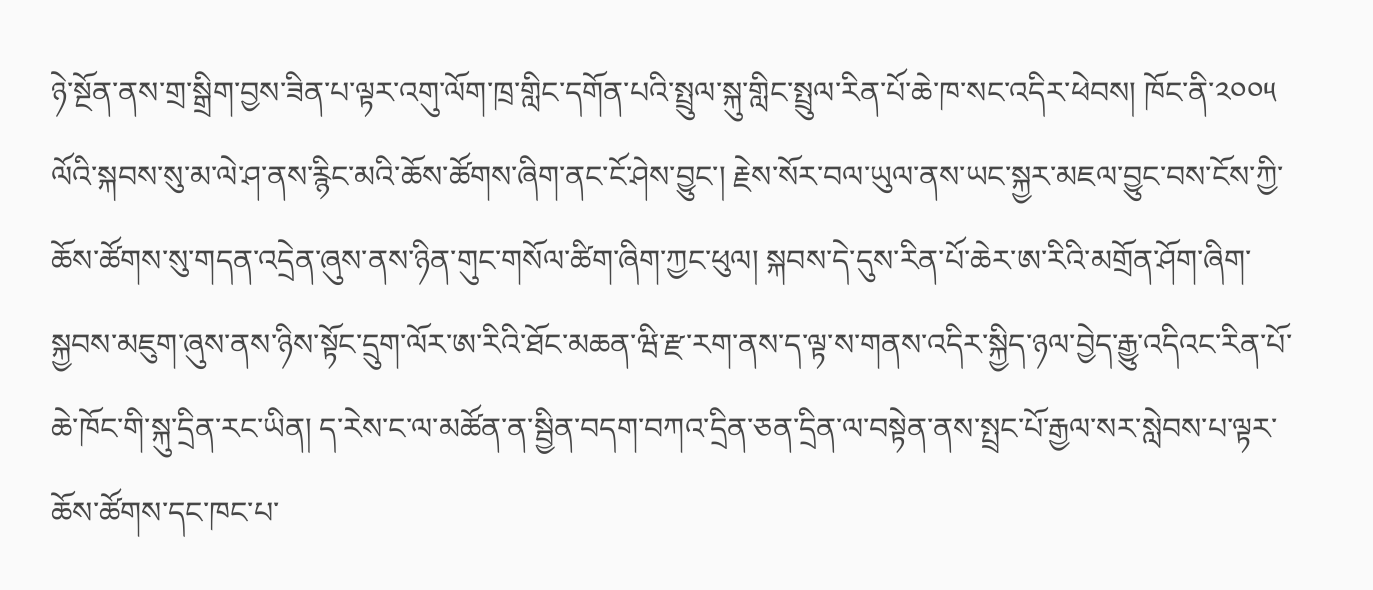ཉེ་སྔོན་ནས་གྲ་སྒྲིག་བྱས་ཟིན་པ་ལྟར་འགུ་ལོག་ཁྲ་གླིང་དགོན་པའི་སྤྲུལ་སྐུ་གླིང་སྤྲུལ་རིན་པོ་ཆེ་ཁ་སང་འདིར་ཕེབས། ཁོང་ནི་༢༠༠༥ ལོའི་སྐབས་སུ་མ་ལེ་ཤ་ནས་རྙིང་མའི་ཆོས་ཚོགས་ཞིག་ནང་ངོ་ཤེས་བྱུང་། རྗེས་སོར་བལ་ཡུལ་ནས་ཡང་སྐྱར་མཇལ་བྱུང་བས་ངོས་ཀྱི་ཆོས་ཚོགས་སུ་གདན་འདྲེན་ཞུས་ནས་ཉིན་གུང་གསོལ་ཚིག་ཞིག་ཀྱང་ཕུལ། སྐབས་དེ་དུས་རིན་པོ་ཆེར་ཨ་རིའི་མགྲོན་ཤོག་ཞིག་སྐྱབས་མཇུག་ཞུས་ནས་ཉིས་སྟོང་དྲུག་ལོར་ཨ་རིའི་ཐོང་མཆན་ཝི་རྫ་རག་ནས་ད་ལྟ་ས་གནས་འདིར་སྐྱིད་ཉལ་བྱེད་རྒྱུ་འདིའང་རིན་པོ་ཆེ་ཁོང་གི་སྐུ་དྲིན་རང་ཡིན། ད་རེས་ང་ལ་མཚོན་ན་སྦྱིན་བདག་བཀའ་དྲིན་ཅན་དྲིན་ལ་བསྟེན་ནས་སྤྲང་པོ་རྒྱལ་སར་སླེབས་པ་ལྟར་ཆོས་ཚོགས་དང་ཁང་པ་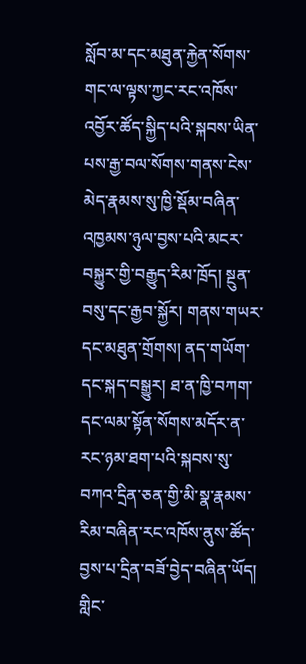སློབ་མ་དང་མཐུན་རྐྱེན་སོགས་གང་ལ་ལྟས་ཀྱང་རང་འཁོས་འབྱོར་ཚོད་སྐྱིད་པའི་སྐབས་ཡིན་པས་རྒྱ་བལ་སོགས་གནས་ངེས་མེད་རྣམས་སུ་ཁྱི་སྡོམ་བཞིན་འཁྱམས་ཉུལ་བྱས་པའི་མངར་བསྐྱུར་གྱི་བརྒྱུད་རིམ་ཁྲོད། སྔུན་བསུ་དང་རྒྱབ་སྐྱོར། གནས་གཡར་དང་མཐུན་གྲོགས། ནད་གཡོག་དང་སྐད་བསྒྱུར། ཐ་ན་ཁྱི་བཀག་དང་ལམ་སྟོན་སོགས་མདོར་ན་རང་ཉམ་ཐག་པའི་སྐབས་སུ་བཀའ་དྲིན་ཅན་གྱི་མི་སྣ་རྣམས་རིམ་བཞིན་རང་འཁོས་ནུས་ཚོད་བྱས་པ་དྲིན་བཟོ་བྱེད་བཞིན་ཡོད། གླིང་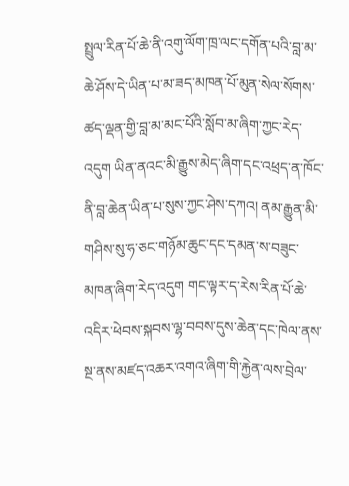སྤྲུལ་རིན་པོ་ཆེ་ནི་འགུ་ལོག་ཁྲ་ལང་དགོན་པའི་བླ་མ་ཆེ་ཤོས་དེ་ཡིན་པ་མ་ཟད་མཁན་པོ་མུན་སེལ་སོགས་ཚད་ལྡན་གྱི་བླ་མ་མང་པོའི་སློབ་མ་ཞིག་ཀྱང་རེད་འདུག ཡིན་ནའང་མི་རྒྱུས་མེད་ཞིག་དང་འཕྲད་ན་ཁོང་ནི་བླ་ཆེན་ཡིན་པ་སུས་ཀྱང་ཤེས་དཀའ། ནམ་རྒྱུན་མི་གཤིས་སུ་ཧ་ཅང་གཉོམ་ཆུང་དང་དམན་ས་བཟུང་མཁན་ཞིག་རེད་འདུག གང་ལྟར་ད་རེས་རིན་པོ་ཆེ་འདིར་ཕེབས་སྐབས་ལྷ་བབས་དུས་ཆེན་དང་ཁེལ་ནས་སྔ་ནས་མཛད་འཆར་འགའ་ཞིག་གི་རྐྱེན་ལས་བྲེལ་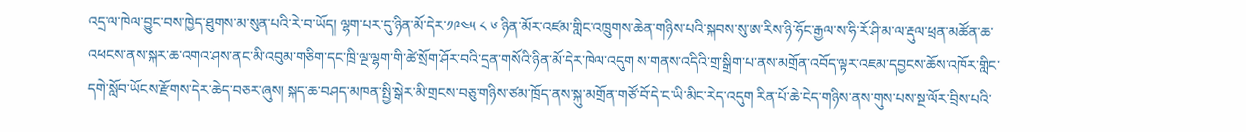འདྲ་ལ་ཁེལ་བྱུང་བས་ཁྱེད་ཐུགས་མ་སུན་པའི་རེ་བ་ཡོད། ལྷག་པར་དུ་ཉིན་མོ་དེར་༡༩༤༥ ༨ ༦ ཉིན་མོར་འཛམ་གླིང་འཁྲུགས་ཆེན་གཉིས་པའི་སྐབས་སུ་ཨ་རིས་ཉི་ཧོང་རྒྱལ་ས་ཧི་རོ་ཤི་མ་ལ་རྡུལ་ཕྲན་མཚོན་ཆ་འཕངས་ནས་སྐར་ཆ་འགའ་ཤས་ནང་མི་འབུམ་གཅིག་དང་ཁྲི་ལྔ་ལྷག་གི་ཚེ་སྲོག་ཤོར་བའི་དྲན་གསོའི་ཉིན་མོ་དེར་ཁེལ་འདུག ས་གནས་འདིའི་གྲ་སྒྲིག་པ་ནས་མགྲོན་འབོད་ལྟར་འཇམ་དབྱངས་ཆོས་འཁོར་གླིང་དགེ་སློབ་ཡོངས་རྫོགས་དེར་ཆེད་བཅར་ཞུས། སྐད་ཆ་བཤད་མཁན་སྤྱི་སྒེར་མི་གྲངས་བཅུ་གཉིས་ཙམ་ཁྲོད་ནས་སྐུ་མགྲོན་གཙོ་བོ་དེ་ང་ཡི་མིང་རེད་འདུག རིན་པོ་ཆེ་ངེད་གཉིས་ནས་གུས་པས་སྔ་ལོར་བྲིས་པའི་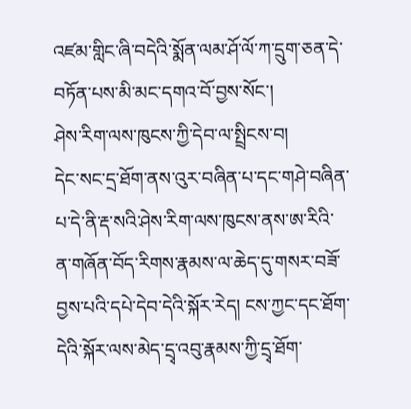འཛམ་གླིང་ཞི་བདེའི་སྨོན་ལམ་ཤོ་ལོ་ཀ་དྲུག་ཅན་དེ་བཏོན་པས་མི་མང་དགའ་བོ་བྱས་སོང་།
ཤེས་རིག་ལས་ཁུངས་ཀྱི་དེབ་ལ་སྤྲིངས་བ།
དེང་སང་དྲ་ཐོག་ནས་འུར་བཞིན་པ་དང་གཤེ་བཞིན་པ་དེ་ནི་རྡ་སའི་ཤེས་རིག་ལས་ཁུངས་ནས་ཨ་རིའི་ན་གཞོན་བོད་རིགས་རྣམས་ལ་ཆེད་དུ་གསར་བཟོ་བྱས་པའི་དཔེ་དེབ་དེའི་སྐོར་རེད། ངས་ཀྱང་དང་ཐོག་དེའི་སྐོར་ལས་མེད་དྲྭ་འབུ་རྣམས་ཀྱི་དྲྭ་ཐོག་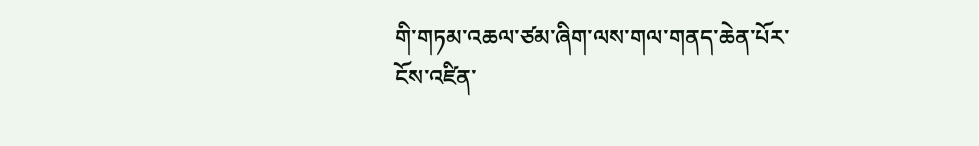གི་གཏམ་འཆལ་ཙམ་ཞིག་ལས་གལ་གནད་ཆེན་པོར་ངོས་འཛིན་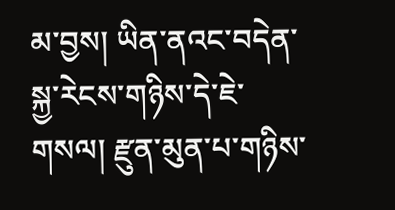མ་བྱས། ཡིན་ནའང་བདེན་སྐྱ་རེངས་གཉིས་དེ་ཇེ་གསལ། རྫུན་མུན་པ་གཉིས་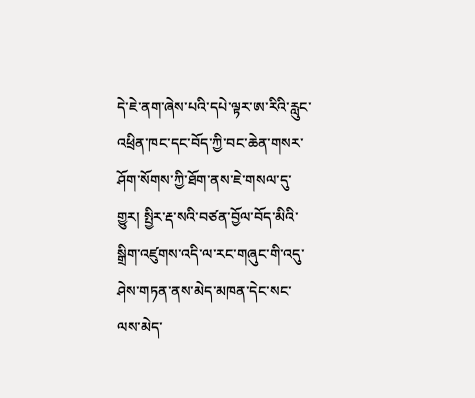དེ་ཇེ་ནག་ཞེས་པའི་དཔེ་ལྟར་ཨ་རིའི་རླུང་འཕྲིན་ཁང་དང་བོད་ཀྱི་བང་ཆེན་གསར་ཤོག་སོགས་ཀྱི་ཐོག་ནས་ཇེ་གསལ་དུ་གྱུར། སྤྱིར་རྡ་སའི་བཙན་བྱོལ་བོད་མིའི་སྒྲིག་འཛུགས་འདི་ལ་རང་གཞུང་གི་འདུ་ཤེས་གཏན་ནས་མེད་མཁན་དེང་སང་ལས་མེད་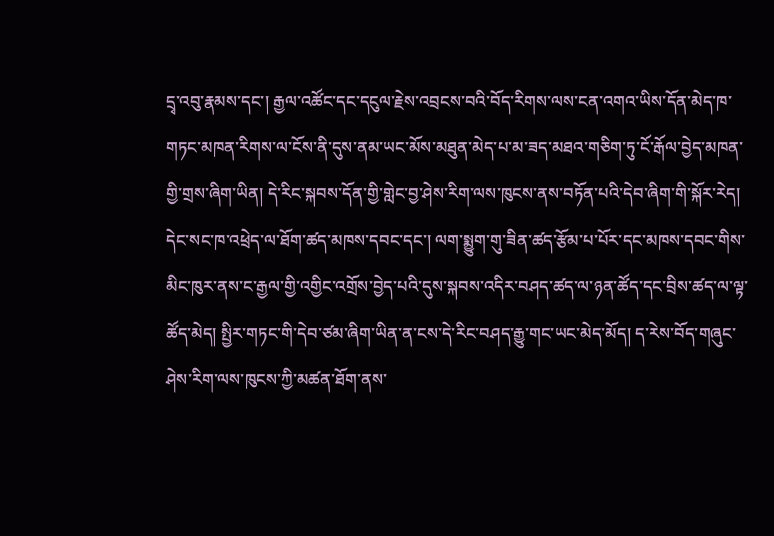དྲྭ་འབུ་རྣམས་དང་། རྒྱལ་འཚོང་དང་དངུལ་རྗེས་འབྲངས་བའི་བོད་རིགས་ལས་ངན་འགའ་ཡིས་དོན་མེད་ཁ་གཏང་མཁན་རིགས་ལ་ངོས་ནི་དུས་ནམ་ཡང་མོས་མཐུན་མེད་པ་མ་ཟད་མཐའ་གཅིག་ཏུ་ངོ་རྒོལ་བྱེད་མཁན་གྱི་གྲས་ཞིག་ཡིན། དེ་རིང་སྐབས་དོན་གྱི་གླེང་བྱ་ཤེས་རིག་ལས་ཁུངས་ནས་བཏོན་པའི་དེབ་ཞིག་གི་སྐོར་རེད། དེང་སང་ཁ་འཕྲེད་ལ་ཐོག་ཚད་མཁས་དབང་དང་། ལག་སྨྱུག་གུ་ཟིན་ཚད་རྩོམ་པ་པོར་དང་མཁས་དབང་གིས་མིང་ཁུར་ནས་ང་རྒྱལ་གྱི་འགྱིང་འགྲོས་བྱེད་པའི་དུས་སྐབས་འདིར་བཤད་ཚད་ལ་ཉན་ཚོད་དང་བྲིས་ཚད་ལ་ལྟ་ཚོད་མེད། སྤྱིར་གཏང་གི་དེབ་ཙམ་ཞིག་ཡིན་ན་ངས་དེ་རིང་བཤད་རྒྱུ་གང་ཡང་མེད་མོད། ད་རེས་བོད་གཞུང་ཤེས་རིག་ལས་ཁུངས་ཀྱི་མཚན་ཐོག་ནས་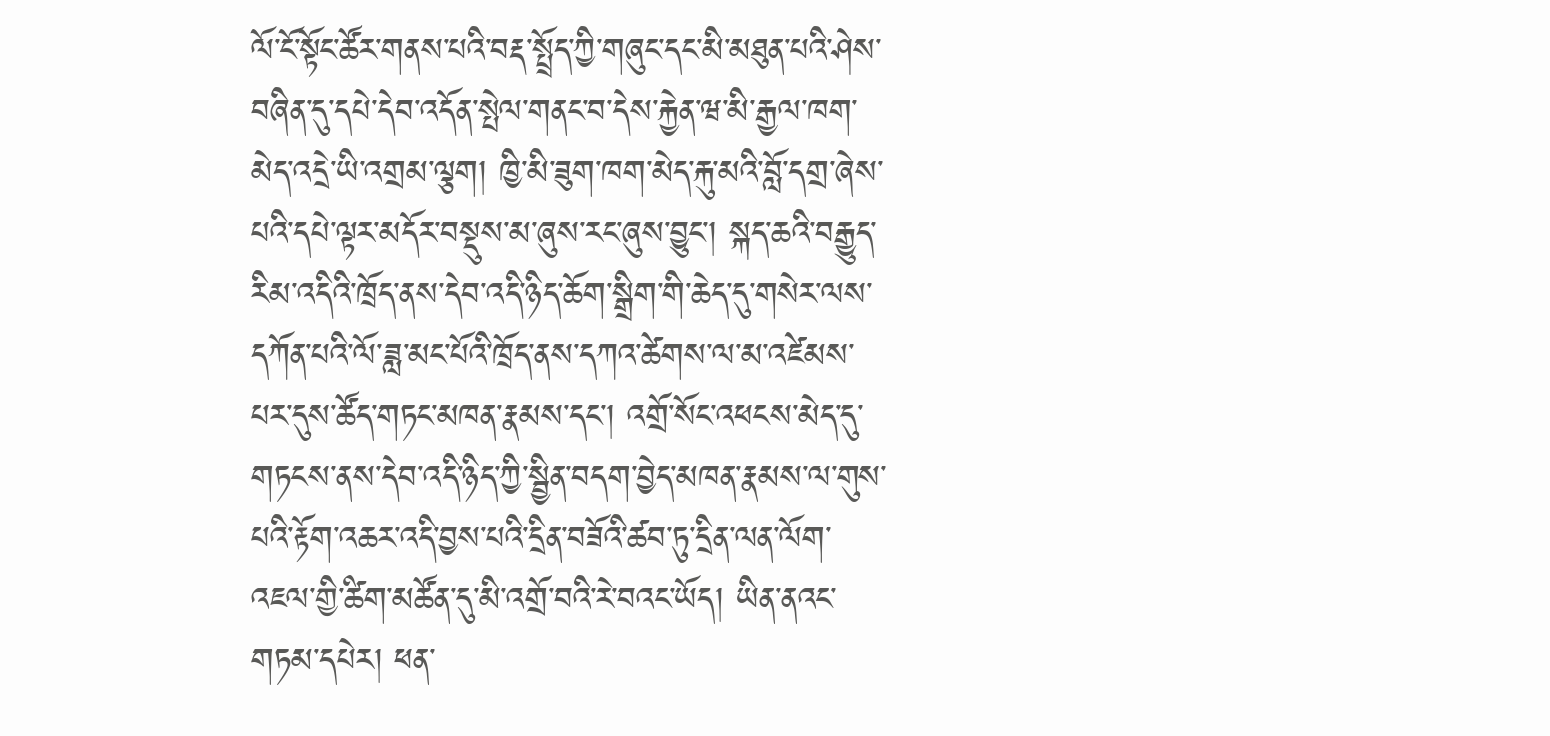ལོ་ངོ་སྟོང་ཚོར་གནས་པའི་བརྡ་སྤྲོད་ཀྱི་གཞུང་དང་མི་མཐུན་པའི་ཤེས་བཞིན་དུ་དཔེ་དེབ་འདོན་སྤེལ་གནང་བ་དེས་རྐྱེན་ཝ་མི་རྒྱལ་ཁག་མེད་འདྲེ་ཡི་འགྲམ་ལྕག། ཁྱི་མི་ཟུག་ཁག་མེད་རྐུ་མའི་བློ་དགྲ་ཞེས་པའི་དཔེ་ལྟར་མདོར་བསྡུས་མ་ཞུས་རང་ཞུས་བྱུང་། སྐད་ཆའི་བརྒྱུད་རིམ་འདིའི་ཁྲོད་ནས་དེབ་འདི་ཉིད་ཆོག་སྒྲིག་གི་ཆེད་དུ་གསེར་ལས་དཀོན་པའི་ལོ་ཟླ་མང་པོའི་ཁྲོད་ནས་དཀའ་ཚེགས་ལ་མ་འཛེམས་པར་དུས་ཚོད་གཏང་མཁན་རྣམས་དང་། འགྲོ་སོང་འཕངས་མེད་དུ་གཏངས་ནས་དེབ་འདི་ཉིད་ཀྱི་སྦྱིན་བདག་བྱེད་མཁན་རྣམས་ལ་གུས་པའི་རྟོག་འཆར་འདི་བྱས་པའི་དྲིན་བཟོའི་ཚབ་ཏུ་དྲིན་ལན་ལོག་འཇལ་གྱི་ཚིག་མཚོན་དུ་མི་འགྲོ་བའི་རེ་བའང་ཡོད། ཡིན་ནའང་གཏམ་དཔེར། ཕན་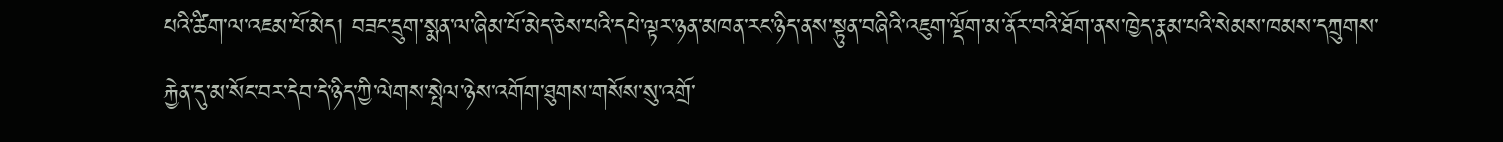པའི་ཚིག་ལ་འཇམ་པོ་མེད། བཟང་དྲུག་སྨན་ལ་ཞིམ་པོ་མེད་ཅེས་པའི་དཔེ་ལྟར་ཉན་མཁན་རང་ཉིད་ནས་སྟུན་བཞིའི་འཇུག་ལྡོག་མ་ནོར་བའི་ཐོག་ནས་ཁྱེད་རྣམ་པའི་སེམས་ཁམས་དཀྲུགས་རྐྱེན་དུ་མ་སོང་བར་དེབ་དེ་ཉིད་ཀྱི་ལེགས་སྤེལ་ཉེས་འགོག་ཐུགས་གསོས་སུ་འགྲོ་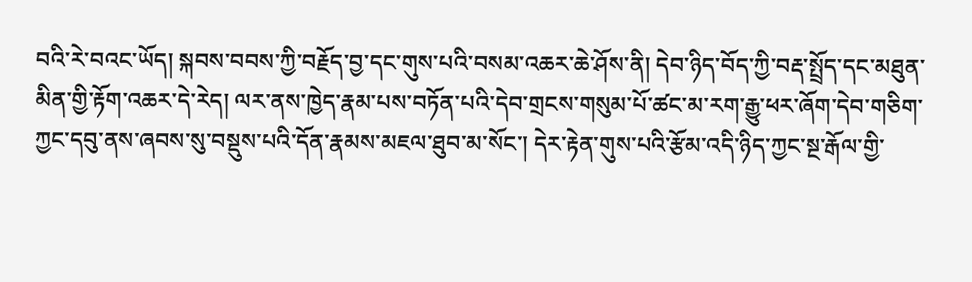བའི་རེ་བའང་ཡོད། སྐབས་བབས་ཀྱི་བརྗོད་བྱ་དང་གུས་པའི་བསམ་འཆར་ཆེ་ཤོས་ནི། དེབ་ཉིད་བོད་ཀྱི་བརྡ་སྤྲོད་དང་མཐུན་མིན་གྱི་རྟོག་འཆར་དེ་རེད། ལར་ནས་ཁྱེད་རྣམ་པས་བཏོན་པའི་དེབ་གྲངས་གསུམ་པོ་ཚང་མ་རག་རྒྱུ་ཕར་ཞོག་དེབ་གཅིག་ཀྱང་དབུ་ནས་ཞབས་སུ་བསྡུས་པའི་དོན་རྣམས་མཇལ་ཐུབ་མ་སོང་། དེར་རྟེན་གུས་པའི་རྩོམ་འདི་ཉིད་ཀྱང་སྔ་རྒོལ་གྱི་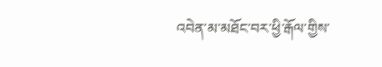འབེན་མ་མཐོང་བར་ཕྱི་རྒོལ་གྱིས་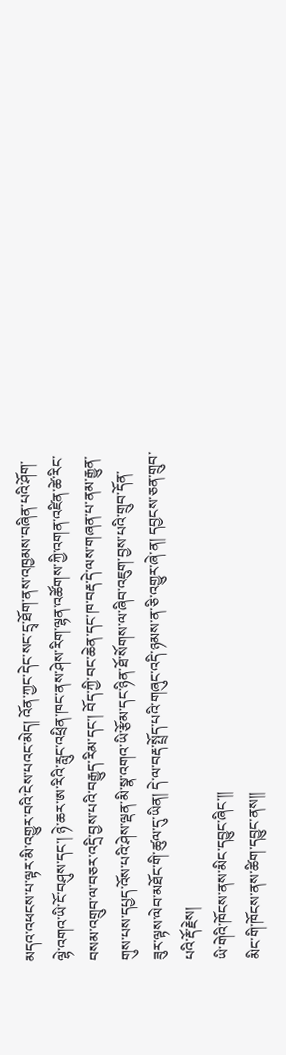མདའ་འཕངས་པ་ལྟར་མི་འགྱུར་བའི་ངེས་པའང་མེད། འོན་ཀྱང་དེང་སང་དྲྭ་ཐོག་ནས་འཁྱམས་བཞིན་པའི་ཤོག་ལྷེ་འགའ་ཡི་ངོ་བཤུས་དང་། ཉེ་ཆར་ཨ་རིའི་རླུང་འཕྲིན་ཁང་ནས་ཤེས་རིག་ལྷན་འཚོགས་ཀྱི་འགན་འཛིན་ཚེ་རིང་བསམ་འགྲུབ་ལ་བཅར་འདྲི་བྱས་པའི་བརྒྱུད་རིམ་དང་། བོད་ཀྱི་བང་ཆེན་དང་ཁ་བརྡ་དེ་ལས་གཞན་པ་ནམ་རྒྱུན་གུས་པས་དཔྱད་འོས་པའི་ཤེས་ལྡན་མི་སྣ་འགའ་ཡི་རྩོམ་དང་ཉིན་ཐོ་སོགས་ལ་ཞིབ་འཇུག་བྱས་པའི་གྲུབ་དོན་ཟུར་ལྟས་ལེབ་མཐོང་གི་ཚུལ་དུ་ཡིན། དེ་ལ་བརྡ་སྤྲོད་པའི་གཞུང་འདི་ཉམས་ན་ཅི་འགྱུར་ཞེ་ན། དབྱངས་ཅན་གྲུབ་པའི་རྡོ་རྗེས།
ཡི་གེའི་ཁོངས་ནས་མིང་དབྱུང་ཞིང་།།
མིང་གི་ཁོངས་ནས་ཚིག་དབྱུང་ནས།།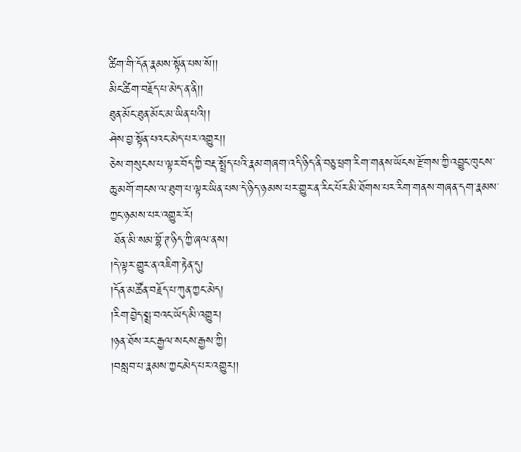ཚིག་གི་དོན་རྣམས་སྟོན་པས་སོ།།
མིང་ཚིག་བརྗོད་པ་མེད་ན་ནི།།
ཐུན་མོང་ཐུན་མོང་མ་ཡིན་པའི།།
ཤེས་བྱ་སྟོན་པའང་མེད་པར་འགྱུར།།
ཅེས་གསུངས་པ་ལྟར་བོད་ཀྱི་བརྡ་སྤྲོད་པའི་རྣམ་གཞག་འདི་ཉིད་ནི་བཅུ་ཕྲག་རིག་གནས་ཡོངས་རྫོགས་ཀྱི་འབྱུང་ཁུངས་ཆུ་མགོ་གངས་ལ་ཐུག་པ་ལྟར་ཡིན་པས་དེ་ཉིད་ཉམས་པར་གྱུར་ན་རིང་པོར་མི་ཐོགས་པར་རིག་གནས་གཞན་དག་རྣམས་ཀྱང་ཉམས་པར་འགྱུར་རོ།
 ཐོན་མི་སམ་བྷོ་ཊ་ཉིད་ཀྱི་ཞལ་ནས།
།དེ་ལྟར་གྱུར་ན་འཇིག་རྟེན་དུ།
།དོན་མཚོན་བརྗོད་པ་ཀུན་ཀྱང་མེད།
།རིག་བྱེད་སྨྲ་བའང་ཡོད་མི་འགྱུར།
།ཉན་ཐོས་རང་རྒྱལ་སངས་རྒྱས་ཀྱི།
།བསླབ་པ་རྣམས་ཀྱང་མེད་པར་འགྱུར།།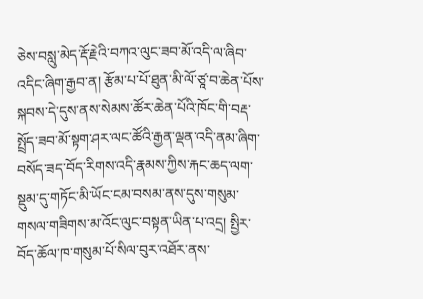ཅེས་བསླུ་མེད་རྡོ་རྗེའི་བཀའ་ལུང་ཟབ་མོ་འདི་ལ་ཞིབ་འདིང་ཞིག་རྒྱབ་ན། རྩོམ་པ་པོ་ཐུན་མི་ལོ་ཙཱ་བ་ཆེན་པོས་སྐབས་དེ་དུས་ནས་སེམས་ཚོར་ཆེན་པོའི་ཁོང་གི་བརྡ་སྤྲོད་ཟབ་མོ་སྟག་ཤར་ལང་ཚོའི་རྒྱན་ལྡན་འདི་ནམ་ཞིག་བསོད་ཟད་བོད་རིགས་འདི་རྣམས་ཀྱིས་རྐང་ཆད་ལག་སྡུམ་དུ་གཏོང་མི་ཡོང་ངམ་བསམ་ནས་དུས་གསུམ་གསལ་གཟིགས་མ་འོང་ལུང་བསྟན་ཡིན་པ་འདྲ། སྤྱིར་བོད་ཆོལ་ཁ་གསུམ་པོ་སིལ་བུར་འཐོར་ནས་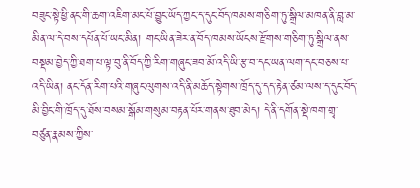བཟུང་སྟེ་ཕྱི་ནང་གི་ཆག་འཇིག་མང་པོ་བྱུང་ཡོད་ཀྱང་ད་དུང་བོད་ཁམས་གཅིག་ཏུ་སྒྲིལ་མཁན་ནི་བླ་མ་མིན་ལ་དེ་བས་དཔོན་པོ་ཡང་མིན། གང་ཡིན་ཟེར་ན་བོད་ཁམས་ཡོངས་རྫོགས་གཅིག་ཏུ་སྒྲིལ་ནས་བསྡམ་བྱེད་ཀྱི་ཐག་པ་ལྟ་བུ་ནི་བོད་ཀྱི་རིག་གཞུང་ཟབ་མོ་འདི་ཡི་རྩ་བ་དང་ཡན་ལག་དང་བཅས་པ་འདི་ཡིན། ནང་དོན་རིག་པའི་གཞུང་ལུགས་འདི་ནི་མཆོད་སྟེགས་ཁྲོད་དུ་དད་རྟེན་ཙམ་ལས་ད་དུང་བོད་མི་བྱིང་གི་ཁྲོད་དུ་ཐོས་བསམ་སྒོམ་གསུམ་བརྟན་པོར་གནས་ཐུབ་མེད། དེ་ནི་དགོན་སྡེ་ཁག་གྲྭ་བཙུན་རྣམས་ཀྱིས་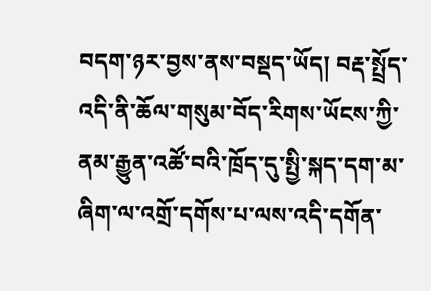བདག་ཉར་བྱས་ནས་བསྡད་ཡོད། བརྡ་སྤྲོད་འདི་ནི་ཆོལ་གསུམ་བོད་རིགས་ཡོངས་ཀྱི་ནམ་རྒྱུན་འཚོ་བའི་ཁྲོད་དུ་སྤྱི་སྐད་དག་མ་ཞིག་ལ་འགྲོ་དགོས་པ་ལས་འདི་དགོན་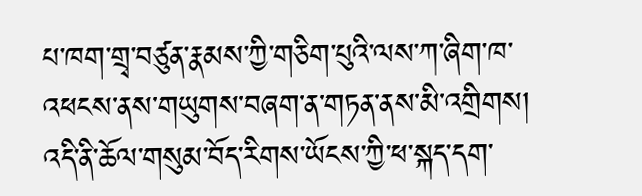པ་ཁག་གྲྭ་བཙུན་རྣམས་ཀྱི་གཅིག་པུའི་ལས་ཀ་ཞིག་ཁ་འཕངས་ནས་གཡུགས་བཞག་ན་གཏན་ནས་མི་འགྲིགས། འདི་ནི་ཆོལ་གསུམ་བོད་རིགས་ཡོངས་ཀྱི་ཕ་སྐད་དག་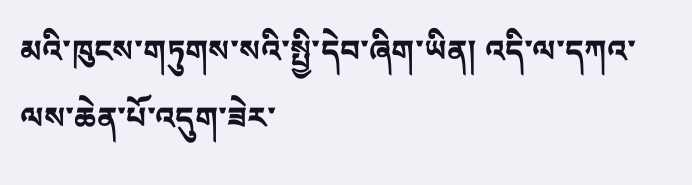མའི་ཁུངས་གཏུགས་སའི་སྤྱི་དེབ་ཞིག་ཡིན། འདི་ལ་དཀའ་ལས་ཆེན་པོ་འདུག་ཟེར་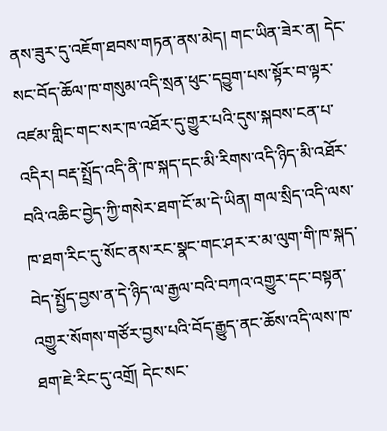ནས་ཟུར་དུ་འཇོག་ཐབས་གཏན་ནས་མེད། གང་ཡིན་ཟེར་ན། དེང་སང་བོད་ཆོལ་ཁ་གསུམ་འདི་སྲན་ཕུང་དབྱུག་པས་སྟོར་བ་ལྟར་འཛམ་གླིང་གང་སར་ཁ་འཐོར་དུ་གྱུར་པའི་དུས་སྐབས་ངན་པ་འདིར། བརྡ་སྤྲོད་འདི་ནི་ཁ་སྐད་དང་མི་རིགས་འདི་ཉིད་མི་འཐོར་བའི་འཆིང་བྱེད་ཀྱི་གསེར་ཐག་ངོ་མ་དེ་ཡིན། གལ་སྲིད་འདི་ལས་ཁ་ཐག་རིང་དུ་སོང་ནས་རང་སྣང་གང་ཤར་ར་མ་ལུག་གི་ཁ་སྐད་བེད་སྤྱོད་བྱས་ན་དེ་ཉིད་ལ་རྒྱལ་བའི་བཀའ་འགྱུར་དང་བསྟན་འགྱུར་སོགས་གཙོར་བྱས་པའི་བོད་རྒྱུད་ནང་ཆོས་འདི་ལས་ཁ་ཐག་ཇེ་རིང་དུ་འགྲོ། དེང་སང་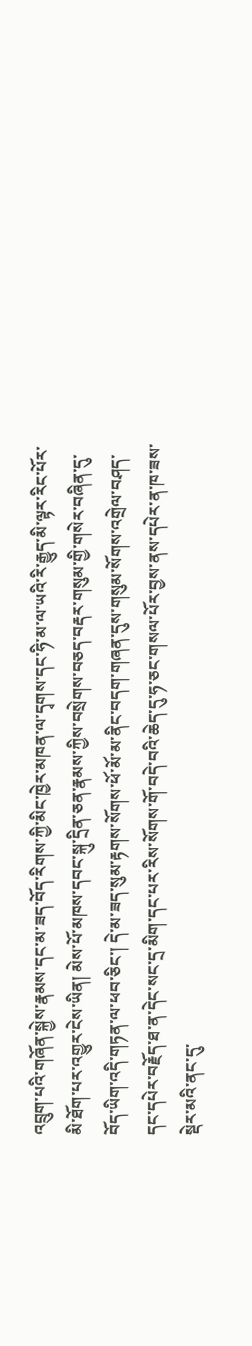འབྲུག་པའི་གཞོན་སྐྱེས་རྣམས་དང་མ་ཟད་བོད་རིགས་ཀྱི་མིང་ཁྱེར་མཁན་ལ་དྭགས་དང་ཧི་མ་ལ་ཡའི་རི་རྒྱུད་མི་ལྟར་རིང་པོར་མི་ཐོག་པར་འགྱུར་ངེས་ཡིན། མེས་པོ་མཁས་དབང་སྐུ་དྲིན་ཅན་རྣམས་ཀྱིས་བསྲེགས་བཅད་བརྡར་གསུམ་གྱི་གསེར་བཞིན་དུ་བོད་ཡིག་འདི་གཏན་ལ་ཕབ་ཅིང་། དེ་མ་ཟད་སུམ་རྟགས་སོགས་ཕོ་མོ་མ་ནིང་བདག་གཞན་དུས་གསུམ་སོགས་འགྲེལ་བཤད་དང་དཔེར་བརྗོད་ཐ་ན་དེང་སང་དྲ་མིག་དང་པར་རིས་སོགས་གོ་བདེ་བའི་ཆེད་དུ་ཧ་ཅང་གསལ་པོར་བྱས་ནས་དཔེར་ན་ཁ་ཟས་སྡེར་མའི་ནང་དུ་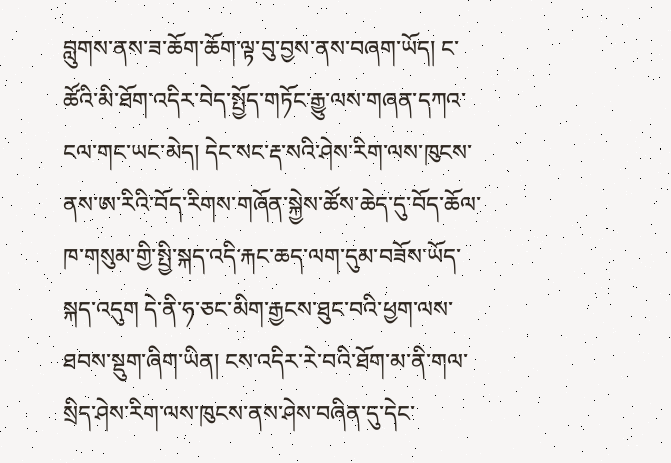བླུགས་ནས་ཟ་ཆོག་ཆོག་ལྟ་བུ་བྱས་ནས་བཞག་ཡོད། ང་ཚོའི་མི་ཐོག་འདིར་བེད་སྤྱོད་གཏོང་རྒྱུ་ལས་གཞན་དཀའ་ངལ་གང་ཡང་མེད། དེང་སང་རྡ་སའི་ཤེས་རིག་ལས་ཁུངས་ནས་ཨ་རིའི་བོད་རིགས་གཞོན་སྐྱེས་ཚོས་ཆེད་དུ་བོད་ཆོལ་ཁ་གསུམ་གྱི་སྤྱི་སྐད་འདི་རྐང་ཆད་ལག་དུམ་བཟོས་ཡོད་སྐད་འདུག དེ་ནི་ཧ་ཅང་མིག་རྒྱངས་ཐུང་བའི་ཕྱག་ལས་ཐབས་སྡུག་ཞིག་ཡིན། ངས་འདིར་རེ་བའི་ཐོག་མ་ནི་གལ་སྲིད་ཤེས་རིག་ལས་ཁུངས་ནས་ཤེས་བཞིན་དུ་དེང་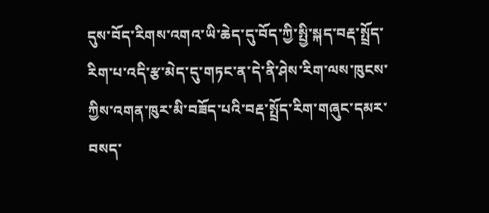དུས་བོད་རིགས་འགའ་ཡི་ཆེད་དུ་བོད་ཀྱི་སྤྱི་སྐད་བརྡ་སྤྲོད་རིག་པ་འདི་རྩ་མེད་དུ་གཏང་ན་དེ་ནི་ཤེས་རིག་ལས་ཁུངས་ཀྱིས་འགན་ཁུར་མི་བཟོད་པའི་བརྡ་སྤྲོད་རིག་གཞུང་དམར་བསད་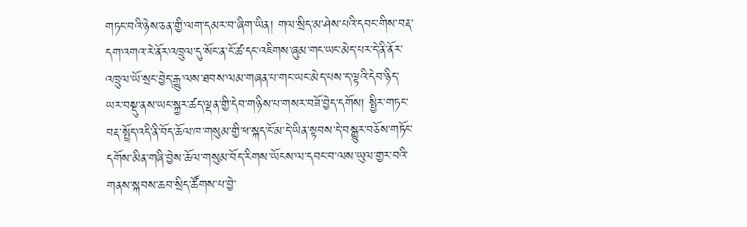གཏང་བའི་ཉེས་ཅན་གྱི་ལག་དམར་བ་ཞིག་ཡིན། གལ་སྲིད་མ་ཤེས་པའི་དབང་གིས་བརྡ་དག་འགའ་རེ་ནོར་འཁྲུལ་དུ་སོང་ན་ངོ་ཚ་དང་འཇིགས་ཞུམ་གང་ཡང་མེད་པར་དེ་ནི་ནོར་འཁྲུལ་ཡོ་སྲང་བྱེད་རྒྱུ་ལས་ཐབས་ལམ་གཞན་པ་གང་ཡང་མེད་པས་ད་ལྟའི་དེབ་ཉིད་ཡར་བསྡུ་ནས་ཡང་སྐྱར་ཚད་ལྡན་གྱི་དེབ་གཉིས་པ་གསར་བཟོ་བྱེད་དགོས། སྤྱིར་གཏང་བརྡ་སྤྲོད་འདི་ནི་བོད་ཆོལ་ཁ་གསུམ་གྱི་ཕ་སྐད་ངོ་མ་དེ་ཡིན་སྟབས་དེ་བསྒྱུར་བཅོས་གཏོང་དགོས་མིན་གཞི་བྱེས་ཆོལ་གསུམ་བོད་རིགས་ཡོངས་ལ་དབང་བ་ལས་ཡུལ་གྱར་བའི་གནས་སྐབས་ཆབ་སྲིད་ཚོགས་པ་བྱེ་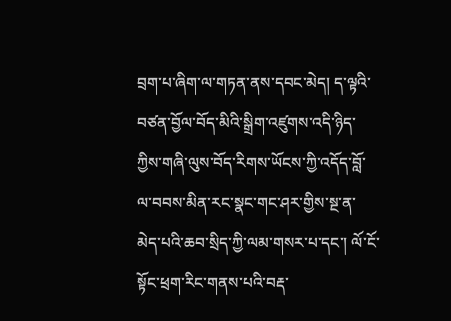བྲག་པ་ཞིག་ལ་གཏན་ནས་དབང་མེད། ད་ལྟའི་བཙན་བྱོལ་བོད་མིའི་སྒྲིག་འཛུགས་འདི་ཉིད་ཀྱིས་གཞི་ལུས་བོད་རིགས་ཡོངས་ཀྱི་འདོད་བློ་ལ་བབས་མིན་རང་སྣང་གང་ཤར་གྱིས་སྔ་ན་མེད་པའི་ཆབ་སྲིད་ཀྱི་ལམ་གསར་པ་དང་། ལོ་ངོ་སྟོང་ཕྲག་རིང་གནས་པའི་བརྡ་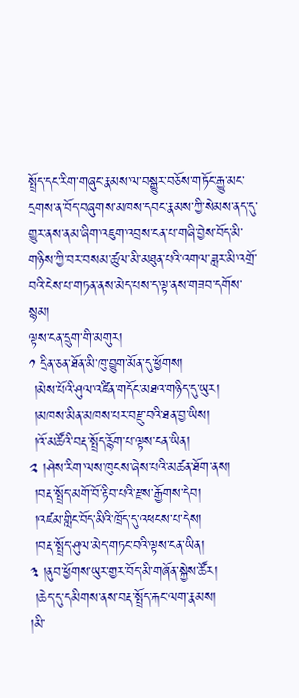སྤྲོད་དང་རིག་གཞུང་རྣམས་ལ་བསྒྱུར་བཅོས་གཏོང་རྒྱུ་མང་དྲགས་ན་བོད་བཞུགས་མཁས་དབང་རྣམས་ཀྱི་སེམས་ནད་དུ་གྱུར་ནས་ནམ་ཞིག་འཇུག་འབྲས་ངན་པ་གཞི་བྱེས་བོད་མི་གཉིས་ཀྱི་བར་བསམ་ཚུལ་མི་མཐུན་པའི་འགལ་ཟླར་མི་འགྲོ་བའི་ངེས་པ་གཏན་ནས་མེད་པས་ད་ལྟ་ནས་གཟབ་དགོས་སྙམ།
ལྟས་ངན་དྲུག་གི་མགུར།
༡ དྲིན་ཅན་ཐོན་མི་ཁུ་བྱུག་མོན་དུ་ཕྱོགས།
 །མེས་པོའི་ཤུལ་འཛིན་གདོང་མཐའ་གཉིད་དུ་ཡུར།
 །མཁས་མིན་མཁས་པར་བརྫུ་བའི་ཐན་བྱ་ཡིས།
 །འོ་མཚོའི་བརྡ་སྤྲོད་རྙོག་པ་ལྟས་ངན་ཡིན།
༢ །ཤེས་རིག་ལས་ཁུངས་ཞེས་པའི་མཚན་ཐོག་ནས།
 །བརྡ་སྤྲོད་མགོ་བོ་རྟིབ་པའི་རྫས་རྒྱོགས་དེབ།
 །འཛམ་གླིང་བོད་མིའི་ཁྲོད་དུ་འཕངས་པ་དེས།
 །བརྡ་སྤྲོད་ཤུལ་མེད་གཏང་བའི་ལྟས་ངན་ཡིན།
༣ །ནུབ་ཕྱོགས་ཡུར་གྱར་བོད་མི་གཞོན་སྐྱེས་ཚོར།
 །ཆེད་དུ་དམིགས་ནས་བརྡ་སྤྲོད་རྐང་ལག་རྣམས།
།མི་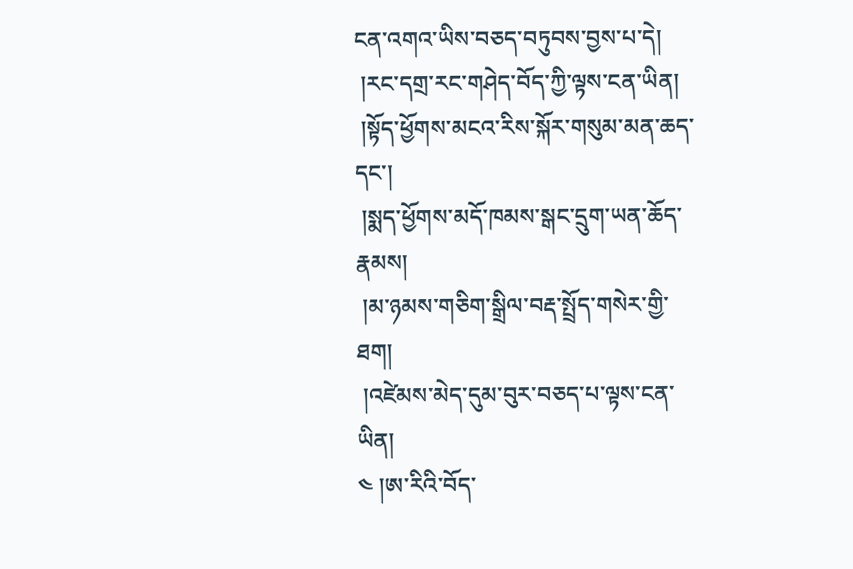ངན་འགའ་ཡིས་བཅད་བཏུབས་བྱས་པ་དེ།
 །རང་དགྲ་རང་གཤེད་བོད་ཀྱི་ལྟས་ངན་ཡིན།
 །སྟོད་ཕྱོགས་མངའ་རིས་སྐོར་གསུམ་མན་ཆད་དང་།
 །སྨད་ཕྱོགས་མདོ་ཁམས་སྒང་དྲུག་ཡན་ཆོད་རྣམས།
 །མ་ཉམས་གཅིག་སྒྲིལ་བརྡ་སྤྲོད་གསེར་གྱི་ཐག།
 །འཛེམས་མེད་དུམ་བུར་བཅད་པ་ལྟས་ངན་ཡིན།
༤ །ཨ་རིའི་བོད་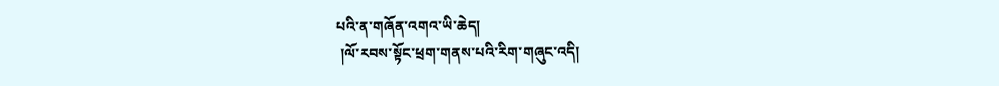པའི་ན་གཞོན་འགའ་ཡི་ཆེད།
 །ལོ་རབས་སྟོང་ཕྲག་གནས་པའི་རིག་གཞུང་འདི།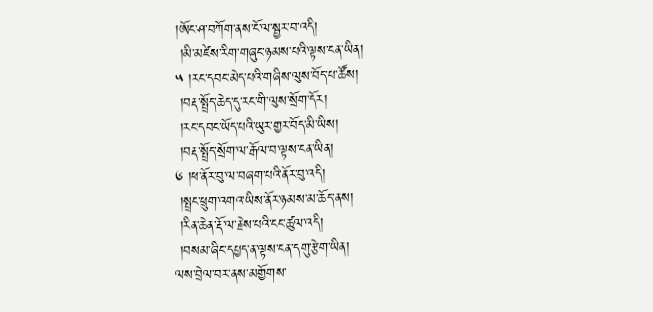།ཨོང་ཤ་བཀོག་ནས་ངོ་ལ་སྦྱར་བ་འདི།
 །མི་མཛེས་རིག་གཞུང་ཉམས་པའི་ལྟས་ངན་ཡིན།
༥ །རང་དབང་མེད་པའི་གཞིས་ལུས་བོད་པ་ཚོས།
 །བརྡ་སྤྲོད་ཆེད་དུ་རང་གི་ལུས་སྲོག་དོར།
 །རང་དབང་ཡོད་པའི་ཡུར་གྱར་བོད་མི་ཡིས།
 །བརྡ་སྤྲོད་སྲོག་ལ་རྒོལ་བ་ལྟས་ངན་ཡིན།
༦ །ཕ་ནོར་བུ་ལ་བཞག་པའི་ནོར་བུ་འདི།
 །སྤྲང་ཕྲུག་འགའ་ཡིས་ནོར་ཉམས་མ་ཆོད་ནས།
 །རིན་ཆེན་རྡོ་ལ་རྗེས་པའི་ངང་ཚུལ་འདི།
 །བསམ་ཞིང་དཔྱད་ན་ལྟས་ངན་དགུ་རྩེག་ཡིན།
ལས་བྲེལ་བར་ནས་མགྱོགས་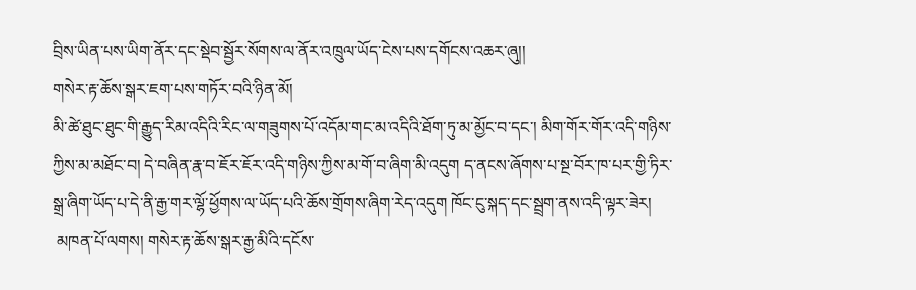བྲིས་ཡིན་པས་ཡིག་ནོར་དང་སྡེབ་སྦྱོར་སོགས་ལ་ནོར་འཁྲུལ་ཡོད་ངེས་པས་དགོངས་འཆར་ཞུ།།
གསེར་རྟ་ཆོས་སྒར་ཇག་པས་གཏོར་བའི་ཉིན་མོ།
མི་ཚེ་ཐུང་ཐུང་གི་རྒྱུད་རིམ་འདིའི་རིང་ལ་གཟུགས་པོ་འདོམ་གང་མ་འདིའི་ཐོག་ཏུ་མ་མྱོང་བ་དང་། མིག་གོར་གོར་འདི་གཉིས་ཀྱིས་མ་མཐོང་བ། དེ་བཞིན་རྣ་བ་ཇོར་ཇོར་འདི་གཉིས་ཀྱིས་མ་གོ་བ་ཞིག་མི་འདུག ད་ནངས་ཞོགས་པ་སྔ་བོར་ཁ་པར་གྱི་ཏིར་སྒྲ་ཞིག་ཡོད་པ་དེ་ནི་རྒྱ་གར་ལྷོ་ཕྱོགས་ལ་ཡོད་པའི་ཆོས་གྲོགས་ཞིག་རེད་འདུག ཁོང་ངུ་སྐད་དང་སྦྲག་ནས་འདི་ལྟར་ཟེར།
 མཁན་པོ་ལགས། གསེར་རྟ་ཆོས་སྒར་རྒྱ་མིའི་དངོས་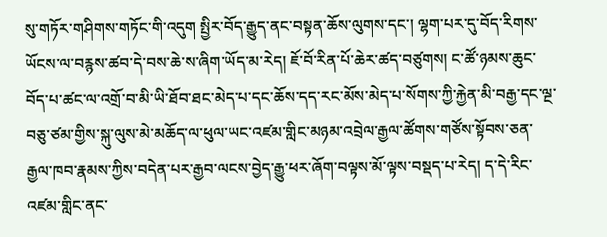སུ་གཏོར་གཤིགས་གཏོང་གི་འདུག སྤྱིར་བོད་རྒྱུད་ནང་བསྟན་ཆོས་ལུགས་དང་། ལྷག་པར་དུ་བོད་རིགས་ཡོངས་ལ་བརྙས་ཚབ་དེ་བས་ཆེ་ས་ཞིག་ཡོད་མ་རེད། ཇོ་བོ་རིན་པོ་ཆེར་ཚད་བཙུགས། ང་ཚོ་ཉམས་ཆུང་བོད་པ་ཚང་ལ་འགྲོ་བ་མི་ཡི་ཐོབ་ཐང་མེད་པ་དང་ཆོས་དད་རང་མོས་མེད་པ་སོགས་ཀྱི་རྐྱེན་མི་བརྒྱ་དང་ལྔ་བཅུ་ཙམ་གྱིས་སྐུ་ལུས་མེ་མཆོད་ལ་ཕུལ་ཡང་འཛམ་གླིང་མཉམ་འབྲེལ་རྒྱལ་ཚོགས་གཙོས་སྟོབས་ཅན་རྒྱལ་ཁབ་རྣམས་ཀྱིས་བདེན་པར་རྒྱབ་ལངས་བྱེད་རྒྱུ་ཕར་ཞོག་བལྟས་མོ་ལྟས་བསྡད་པ་རེད། ད་དེ་རིང་འཛམ་གླིང་ནང་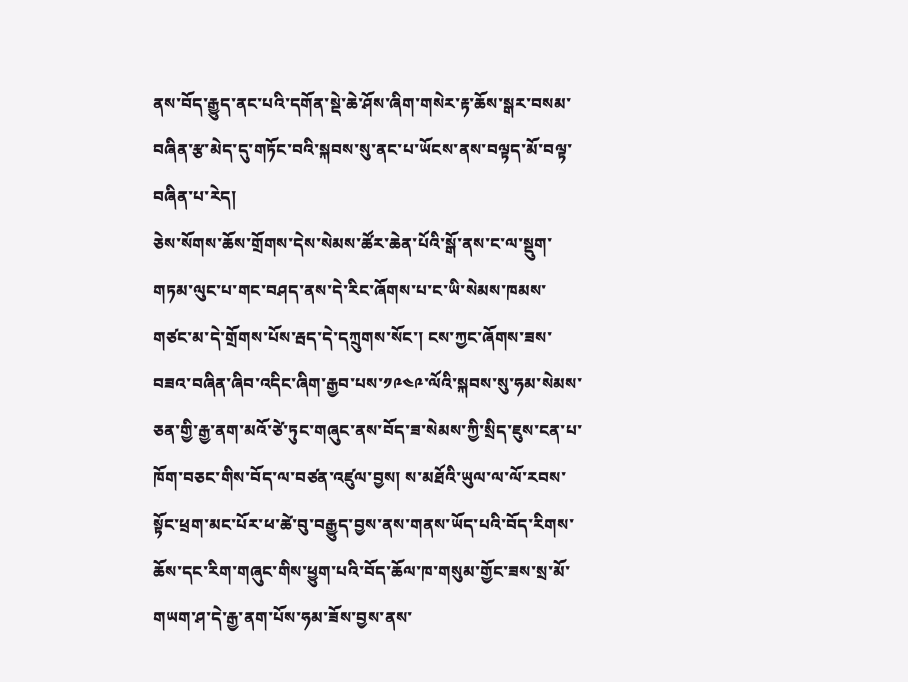ནས་བོད་རྒྱུད་ནང་པའི་དགོན་སྡེ་ཆེ་ཤོས་ཞིག་གསེར་རྟ་ཆོས་སྒར་བསམ་བཞིན་རྩ་མེད་དུ་གཏོང་བའི་སྐབས་སུ་ནང་པ་ཡོངས་ནས་བལྟད་མོ་བལྟ་བཞིན་པ་རེད།
ཅེས་སོགས་ཆོས་གྲོགས་དེས་སེམས་ཚོར་ཆེན་པོའི་སྒོ་ནས་ང་ལ་སྡུག་གཏམ་ལུང་པ་གང་བཤད་ནས་དེ་རིང་ཞོགས་པ་ང་ཡི་སེམས་ཁམས་གཙང་མ་དེ་གྲོགས་པོས་རྦད་དེ་དཀྲུགས་སོང་། ངས་ཀྱང་ཞོགས་ཟས་བཟའ་བཞིན་ཞིབ་འདིང་ཞིག་རྒྱབ་པས་༡༩༤༩་ལོའི་སྐབས་སུ་ཧམ་སེམས་ཅན་གྱི་རྒྱ་ནག་མའོ་ཙེ་ཏུང་གཞུང་ནས་བོད་ཟ་སེམས་ཀྱི་སྲིད་ཇུས་ངན་པ་ཁོག་བཅང་གིས་བོད་ལ་བཙན་འཛུལ་བྱས། ས་མཐོའི་ཡུལ་ལ་ལོ་རབས་སྟོང་ཕྲག་མང་པོར་ཕ་ཚེ་བུ་བརྒྱུད་བྱས་ནས་གནས་ཡོད་པའི་བོད་རིགས་ཆོས་དང་རིག་གཞུང་གིས་ཕྱུག་པའི་བོད་ཆོལ་ཁ་གསུམ་གྱོང་ཟས་སྲ་མོ་གཡག་ཤ་དེ་རྒྱ་ནག་པོས་ཧམ་ཟོས་བྱས་ནས་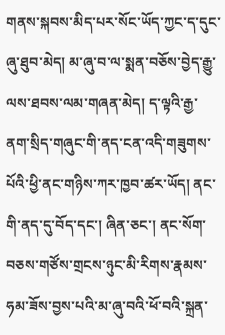གནས་སྐབས་མིད་པར་སོང་ཡོད་ཀྱང་ད་དུང་ཞུ་ཐུབ་མེད། མ་ཞུ་བ་ལ་སྨན་བཅོས་བྱེད་རྒྱུ་ལས་ཐབས་ལམ་གཞན་མེད། ད་ལྟའི་རྒྱ་ནག་སྲིད་གཞུང་གི་ནད་ངན་འདི་གཟུགས་པོའི་ཕྱི་ནང་གཉིས་ཀར་ཁྱབ་ཚར་ཡོད། ནང་གི་ནད་དུ་བོད་དང་། ཞིན་ཅང་། ནང་སོག་བཅས་གཙོས་གྲངས་ཉུང་མི་རིགས་རྣམས་ཧམ་ཟོས་བྱས་པའི་མ་ཞུ་བའི་ཕོ་བའི་སྐྲན་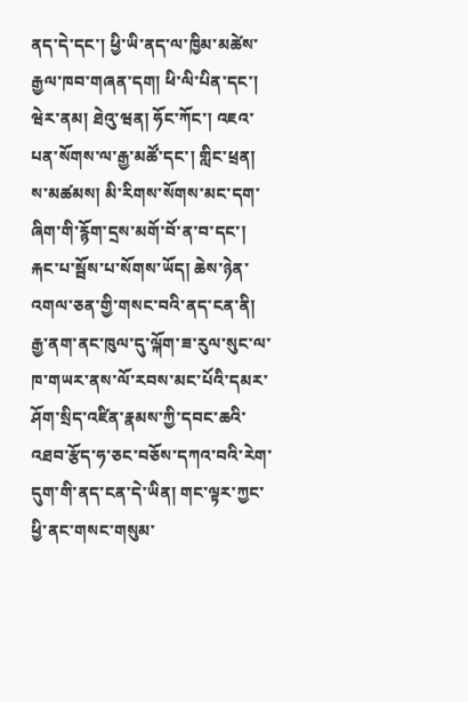ནད་དེ་དང་། ཕྱི་ཡི་ནད་ལ་ཁྱིམ་མཚེས་རྒྱལ་ཁབ་གཞན་དག། ཕི་ལི་པིན་དང་། ཝེར་ནམ། ཐེའུ་ཝན། ཧོང་ཀོང་། འཇའ་པན་སོགས་ལ་རྒྱ་མཚོ་དང་། གླིང་ཕྲན། ས་མཚམས། མི་རིགས་སོགས་མང་དག་ཞིག་གི་རྙོག་དྲས་མགོ་བོ་ན་བ་དང་། རྐང་པ་སྦོས་པ་སོགས་ཡོད། ཆེས་ཉེན་འགལ་ཅན་གྱི་གསང་བའི་ནད་ངན་ནི། རྒྱ་ནག་ནང་ཁུལ་དུ་ལྐོག་ཟ་རུལ་སུང་ལ་ཁ་གཡར་ནས་ལོ་རབས་མང་པོའི་དམར་ཤོག་སྲིད་འཛིན་རྣམས་ཀྱི་དབང་ཆའི་འཐབ་རྩོད་ཧ་ཅང་བཅོས་དཀའ་བའི་རེག་དུག་གི་ནད་ངན་དེ་ཡིན། གང་ལྟར་ཀྱང་ཕྱི་ནང་གསང་གསུམ་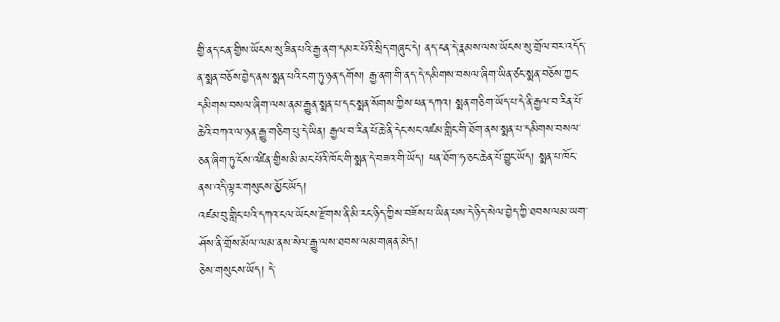གྱི་ནད་ངན་གྱིས་ཡོངས་སུ་ཟིན་པའི་རྒྱ་ནག་དམར་པོའི་སྲིད་གཞུང་དེ། ནད་ངན་དེ་རྣམས་ལས་ཡོངས་སུ་གྲོལ་བར་འདོད་ན་སྨན་བཅོས་བྱེད་ནས་སྨན་པའི་ངག་ཏུ་ཉན་དགོས། རྒྱ་ནག་གི་ནད་དེ་དམིགས་བསལ་ཞིག་ཡིན་ཙང་སྨན་བཅོས་ཀྱང་དམིགས་བསལ་ཞིག་ལས་ནམ་རྒྱུན་སྨན་པ་དང་སྨན་སོགས་ཀྱིས་ཕན་དཀའ། སྨན་གཅིག་ཡོད་པ་དེ་ནི་རྒྱལ་བ་རིན་པོ་ཆེའི་བཀའ་ལ་ཉན་རྒྱུ་གཅིག་པུ་དེ་ཡིན། རྒྱལ་བ་རིན་པོ་ཆེ་ནི་དེང་སང་འཛམ་གླིང་གི་ཐོག་ནས་སྨན་པ་དམིགས་བསལ་ཅན་ཞིག་ཏུ་ངོས་འཛིན་གྱིས་མི་མང་པོའི་ཁོང་གི་སྨན་དེ་བཟའ་གི་ཡོད། ཕན་ཐོག་ཧ་ཅང་ཆེན་པོ་བྱུང་ཡོད། སྨན་པ་ཁོང་ནས་འདི་ལྟར་གསུངས་མྱོང་ཡོད།
འཛམ་བུ་གླིང་པའི་དཀའ་ངལ་ཡོངས་རྫོགས་ནི་མི་རང་ཉིད་ཀྱིས་བཟོས་པ་ཡིན་པས་དེ་ཉིད་སེལ་བྱེད་ཀྱི་ཐབས་ལམ་ཡག་ཤོས་ནི་གྲོས་མོལ་ལམ་ནས་སེལ་རྒྱུ་ལས་ཐབས་ལམ་གཞན་མེད།
ཅེས་གསུངས་ཡོད། དེ་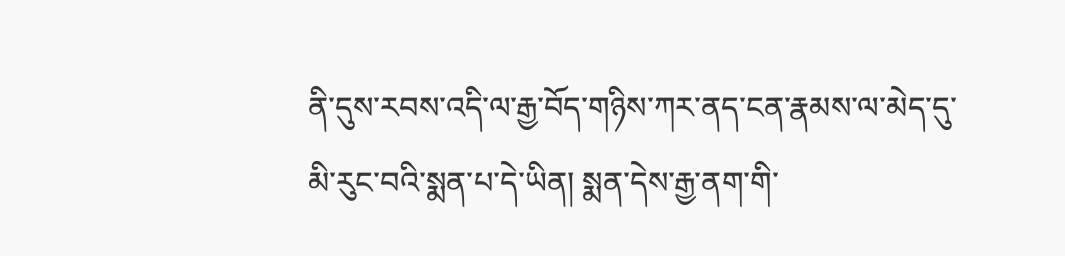ནི་དུས་རབས་འདི་ལ་རྒྱ་བོད་གཉིས་ཀར་ནད་ངན་རྣམས་ལ་མེད་དུ་མི་རུང་བའི་སྨན་པ་དེ་ཡིན། སྨན་དེས་རྒྱ་ནག་གི་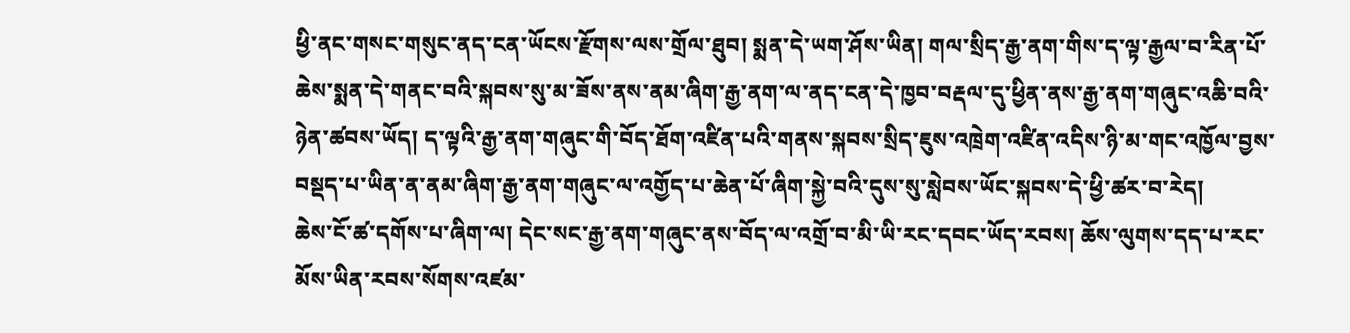ཕྱི་ནང་གསང་གསུང་ནད་ངན་ཡོངས་རྫོགས་ལས་གྲོལ་ཐུབ། སྨན་དེ་ཡག་ཤོས་ཡིན། གལ་སྲིད་རྒྱ་ནག་གིས་ད་ལྟ་རྒྱལ་བ་རིན་པོ་ཆེས་སྨན་དེ་གནང་བའི་སྐབས་སུ་མ་ཟོས་ནས་ནམ་ཞིག་རྒྱ་ནག་ལ་ནད་ངན་དེ་ཁྱབ་བརྡལ་དུ་ཕྱིན་ནས་རྒྱ་ནག་གཞུང་འཆི་བའི་ཉེན་ཚབས་ཡོད། ད་ལྟའི་རྒྱ་ནག་གཞུང་གི་བོད་ཐོག་འཛིན་པའི་གནས་སྐབས་སྲིད་ཇུས་འཁྲེག་འཛིན་འདིས་ཉི་མ་གང་འཁྱོལ་བྱས་བསྡད་པ་ཡིན་ན་ནམ་ཞིག་རྒྱ་ནག་གཞུང་ལ་འགྱོད་པ་ཆེན་པོ་ཞིག་སྐྱེ་བའི་དུས་སུ་སླེབས་ཡོང་སྐབས་དེ་ཕྱི་ཚར་བ་རེད།
ཆེས་ངོ་ཚ་དགོས་པ་ཞིག་ལ། དེང་སང་རྒྱ་ནག་གཞུང་ནས་བོད་ལ་འགྲོ་བ་མི་ཡི་རང་དབང་ཡོད་རབས། ཆོས་ལུགས་དད་པ་རང་མོས་ཡིན་རབས་སོགས་འཛམ་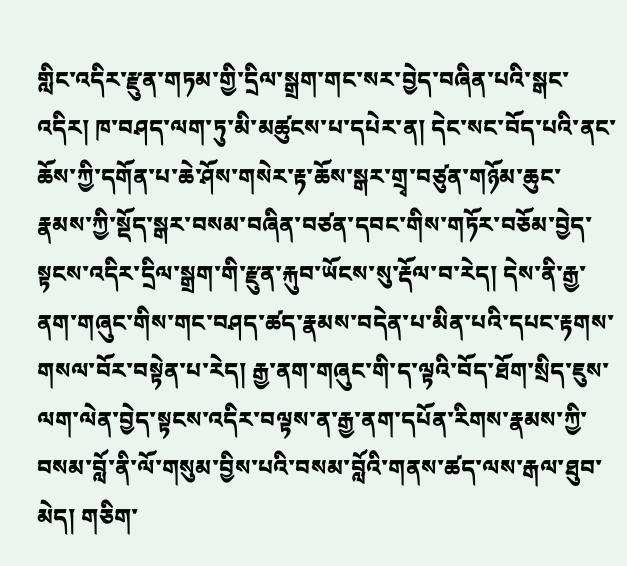གླིང་འདིར་རྫུན་གཏམ་གྱི་དྲིལ་སྒྲག་གང་སར་བྱེད་བཞིན་པའི་སྒང་འདིར། ཁ་བཤད་ལག་ཏུ་མི་མཚུངས་པ་དཔེར་ན། དེང་སང་བོད་པའི་ནང་ཆོས་ཀྱི་དགོན་པ་ཆེ་ཤོས་གསེར་རྟ་ཆོས་སྒར་གྲྭ་བཙུན་གཉོམ་ཆུང་རྣམས་ཀྱི་སྡོད་སྒར་བསམ་བཞིན་བཙན་དབང་གིས་གཏོར་བཅོམ་བྱེད་སྟངས་འདིར་དྲིལ་སྒྲག་གི་རྫུན་རྐུབ་ཡོངས་སུ་རྡོལ་བ་རེད། དེས་ནི་རྒྱ་ནག་གཞུང་གིས་གང་བཤད་ཚད་རྣམས་བདེན་པ་མིན་པའི་དཔང་རྟགས་གསལ་བོར་བསྟེན་པ་རེད། རྒྱ་ནག་གཞུང་གི་ད་ལྟའི་བོད་ཐོག་སྲིད་ཇུས་ལག་ལེན་བྱེད་སྟངས་འདིར་བལྟས་ན་རྒྱ་ནག་དཔོན་རིགས་རྣམས་ཀྱི་བསམ་བློ་ནི་ལོ་གསུམ་བྱིས་པའི་བསམ་བློའི་གནས་ཚད་ལས་རྒལ་ཐུབ་མེད། གཅིག་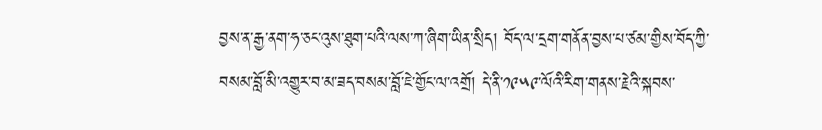བྱས་ན་རྒྱ་ནག་ཧ་ཅང་འུས་ཐུག་པའི་ལས་ཀ་ཞིག་ཡིན་སྲིད། བོད་ལ་དྲག་གནོན་བྱས་པ་ཙམ་གྱིས་བོད་ཀྱི་བསམ་བློ་མི་འགྱུར་བ་མ་ཟད་བསམ་བློ་ཇེ་གྱོང་ལ་འགྲོ། དེ་ནི་༡༩༥༩་ལོའི་རིག་གནས་རྗེའི་སྐབས་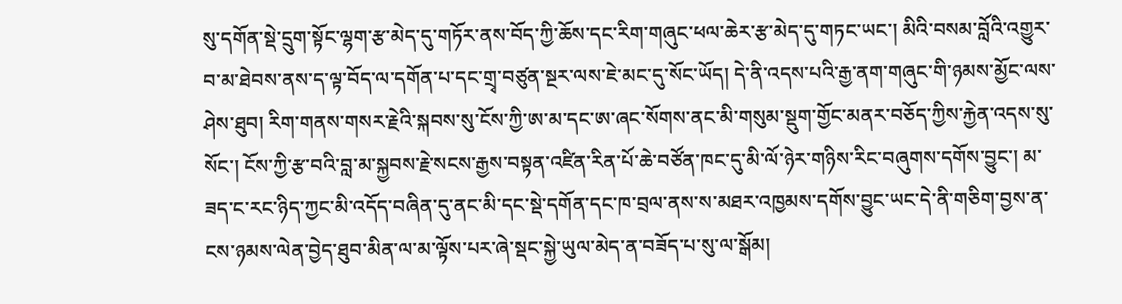སུ་དགོན་སྡེ་དྲུག་སྟོང་ལྷག་རྩ་མེད་དུ་གཏོར་ནས་བོད་ཀྱི་ཆོས་དང་རིག་གཞུང་ཕལ་ཆེར་རྩ་མེད་དུ་གཏང་ཡང་། མིའི་བསམ་བློའི་འགྱུར་བ་མ་ཐེབས་ནས་ད་ལྟ་བོད་ལ་དགོན་པ་དང་གྲྭ་བཙུན་སྔར་ལས་ཇེ་མང་དུ་སོང་ཡོད། དེ་ནི་འདས་པའི་རྒྱ་ནག་གཞུང་གི་ཉམས་མྱོང་ལས་ཤེས་ཐུབ། རིག་གནས་གསར་རྗེའི་སྐབས་སུ་ངོས་ཀྱི་ཨ་མ་དང་ཨ་ཞང་སོགས་ནང་མི་གསུམ་སྡུག་གྱོང་མནར་བཅོད་ཀྱིས་རྐྱེན་འདས་སུ་སོང་། ངོས་ཀྱི་རྩ་བའི་བླ་མ་སྐྱབས་རྗེ་སངས་རྒྱས་བསྟན་འཛིན་རིན་པོ་ཆེ་བཙོན་ཁང་དུ་མི་ལོ་ཉེར་གཉིས་རིང་བཞུགས་དགོས་བྱུང་། མ་ཟད་ང་རང་ཉིད་ཀྱང་མི་འདོད་བཞིན་དུ་ནང་མི་དང་སྡེ་དགོན་དང་ཁ་བྲལ་ནས་ས་མཐར་འཁྱམས་དགོས་བྱུང་ཡང་དེ་ནི་གཅིག་བྱས་ན་ངས་ཉམས་ལེན་བྱེད་ཐུབ་མིན་ལ་མ་ལྟོས་པར་ཞེ་སྡང་སྐྱེ་ཡུལ་མེད་ན་བཟོད་པ་སུ་ལ་སྒོམ།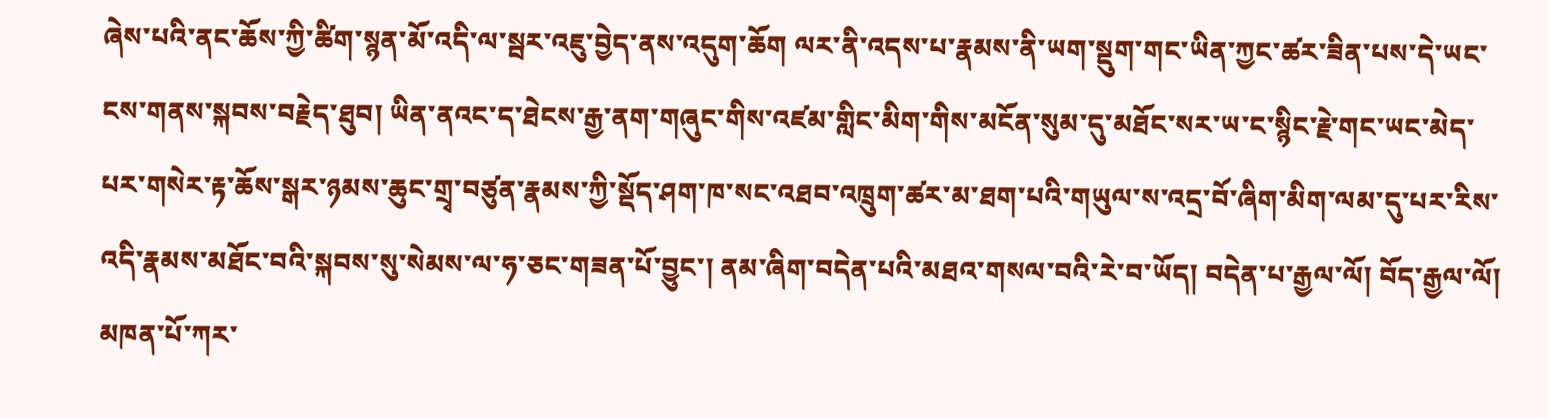ཞེས་པའི་ནང་ཆོས་ཀྱི་ཚིག་སྙན་མོ་འདི་ལ་སྦར་འཇུ་བྱེད་ནས་འདུག་ཆོག ལར་ནི་འདས་པ་རྣམས་ནི་ཡག་སྡུག་གང་ཡིན་ཀྱང་ཚར་ཟིན་པས་དེ་ཡང་ངས་གནས་སྐབས་བརྗེད་ཐུབ། ཡིན་ནའང་ད་ཐེངས་རྒྱ་ནག་གཞུང་གིས་འཛམ་གླིང་མིག་གིས་མངོན་སུམ་དུ་མཐོང་སར་ཡ་ང་སྙིང་རྗེ་གང་ཡང་མེད་པར་གསེར་རྟ་ཆོས་སྒར་ཉམས་ཆུང་གྲྭ་བཙུན་རྣམས་ཀྱི་སྡོད་ཤག་ཁ་སང་འཐབ་འཁྲུག་ཚར་མ་ཐག་པའི་གཡུལ་ས་འདྲ་བོ་ཞིག་མིག་ལམ་དུ་པར་རིས་འདི་རྣམས་མཐོང་བའི་སྐབས་སུ་སེམས་ལ་ཧ་ཅང་གཟན་པོ་བྱུང་། ནམ་ཞིག་བདེན་པའི་མཐའ་གསལ་བའི་རེ་བ་ཡོད། བདེན་པ་རྒྱལ་ལོ། བོད་རྒྱལ་ལོ།
མཁན་པོ་ཀར་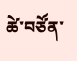ཚེ་བཙོན་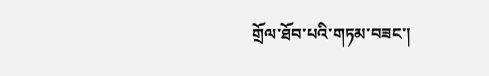གྲོལ་ཐོབ་པའི་གཏམ་བཟང་།